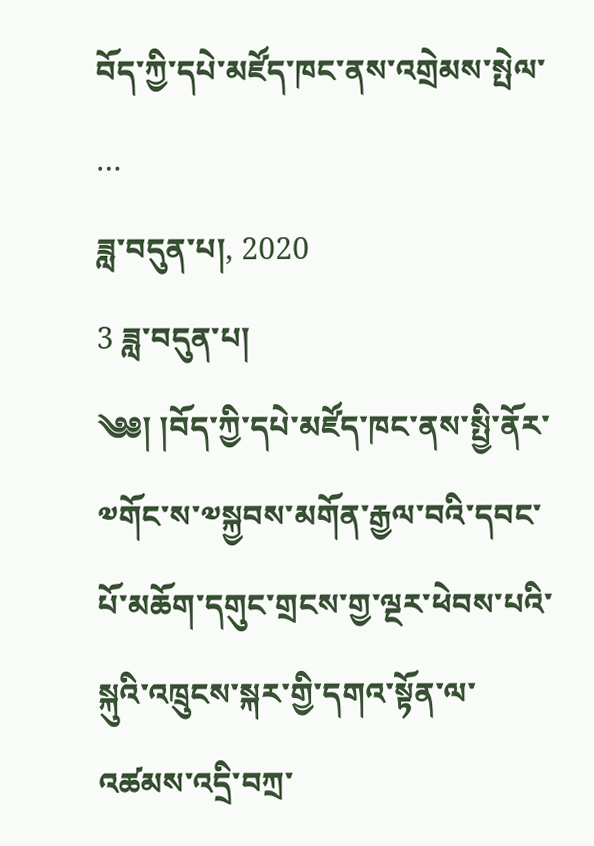བོད་ཀྱི་དཔེ་མཛོད་ཁང་ནས་འགྲེམས་སྤེལ་ …
ཟླ་བདུན་པ།, 2020
3 ཟླ་བདུན་པ།
༄༅། །བོད་ཀྱི་དཔེ་མཛོད་ཁང་ནས་སྤྱི་ནོར་༧གོང་ས་༧སྐྱབས་མགོན་རྒྱལ་བའི་དབང་པོ་མཆོག་དགུང་གྲངས་གྱ་ལྔར་ཕེབས་པའི་སྐུའི་འཁྲུངས་སྐར་གྱི་དགའ་སྟོན་ལ་འཚམས་འདྲི་བཀྲ་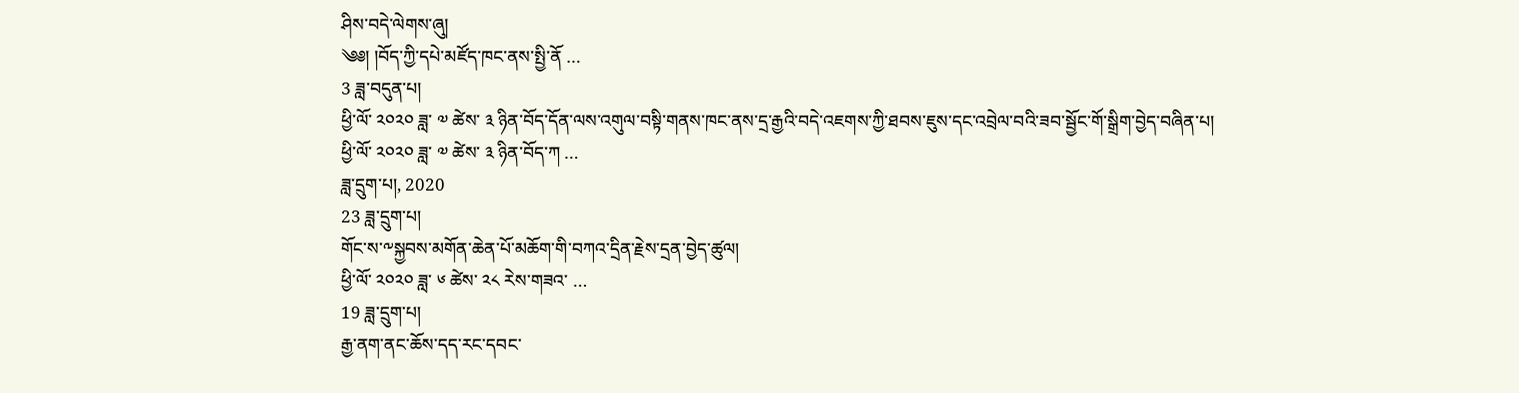ཤིས་བདེ་ལེགས་ཞུ།
༄༅། །བོད་ཀྱི་དཔེ་མཛོད་ཁང་ནས་སྤྱི་ནོ …
3 ཟླ་བདུན་པ།
ཕྱི་ལོ་ ༢༠༢༠ ཟླ་ ༧ ཚེས་ ༣ ཉིན་བོད་དོན་ལས་འགུལ་བསྟི་གནས་ཁང་ནས་དྲ་རྒྱའི་བདེ་འཇགས་ཀྱི་ཐབས་ཇུས་དང་འབྲེལ་བའི་ཟབ་སྦྱོང་གོ་སྒྲིག་བྱེད་བཞིན་པ།
ཕྱི་ལོ་ ༢༠༢༠ ཟླ་ ༧ ཚེས་ ༣ ཉིན་བོད་ཀ …
ཟླ་དྲུག་པ།, 2020
23 ཟླ་དྲུག་པ།
གོང་ས་༸སྐྱབས་མགོན་ཆེན་པོ་མཆོག་གི་བཀའ་དྲིན་རྗེས་དྲན་བྱེད་ཚུལ།
ཕྱི་ལོ་ ༢༠༢༠ ཟླ་ ༦ ཚེས་ ༢༨ རེས་གཟའ་ …
19 ཟླ་དྲུག་པ།
རྒྱ་ནག་ནང་ཆོས་དད་རང་དབང་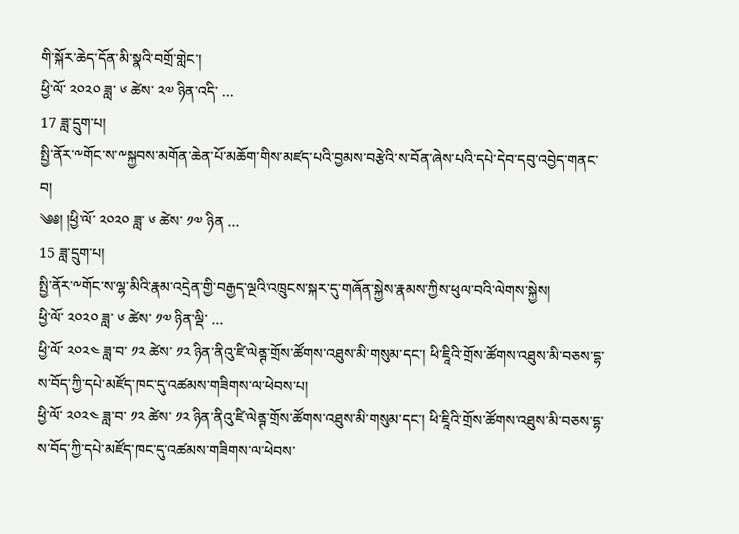གི་སྐོར་ཆེད་དོན་མི་སྣའི་བགྲོ་གླེང་།
ཕྱི་ལོ་ ༢༠༢༠ ཟླ་ ༦ ཚེས་ ༢༧ ཉིན་འདི་ …
17 ཟླ་དྲུག་པ།
སྤྱི་ནོར་༸གོང་ས་༸སྐྱབས་མགོན་ཆེན་པོ་མཆོག་གིས་མཛད་པའི་བྱམས་བརྩེའི་ས་བོན་ཞེས་པའི་དཔེ་དེབ་དབུ་འབྱེད་གནང་བ།
༄༅། །ཕྱི་ལོ་ ༢༠༢༠ ཟླ་ ༦ ཚེས་ ༡༧ ཉིན …
15 ཟླ་དྲུག་པ།
སྤྱི་ནོར་༸གོང་ས་ལྷ་མིའི་རྣམ་འདྲེན་གྱི་བརྒྱད་ལྔའི་འཁྲུངས་སྐར་དུ་གཞོན་སྐྱེས་རྣམས་ཀྱིས་ཕུལ་བའི་ལེགས་སྐྱེས།
ཕྱི་ལོ་ ༢༠༢༠ ཟླ་ ༦ ཚེས་ ༡༧ ཉིན་ལྡི་ …
ཕྱི་ལོ་ ༢༠༢༤ ཟླ་བ་ ༡༢ ཚེས་ ༡༢ ཉིན་ནིའུ་ཛི་ལེནྚ་གྲོས་ཚོགས་འཐུས་མི་གསུམ་དང་། ཕི་ཇཱིའི་གྲོས་ཚོགས་འཐུས་མི་བཅས་དྷ་ས་བོད་ཀྱི་དཔེ་མཛོད་ཁང་དུ་འཚམས་གཟིགས་ལ་ཕེབས་པ།
ཕྱི་ལོ་ ༢༠༢༤ ཟླ་བ་ ༡༢ ཚེས་ ༡༢ ཉིན་ནིའུ་ཛི་ལེནྚ་གྲོས་ཚོགས་འཐུས་མི་གསུམ་དང་། ཕི་ཇཱིའི་གྲོས་ཚོགས་འཐུས་མི་བཅས་དྷ་ས་བོད་ཀྱི་དཔེ་མཛོད་ཁང་དུ་འཚམས་གཟིགས་ལ་ཕེབས་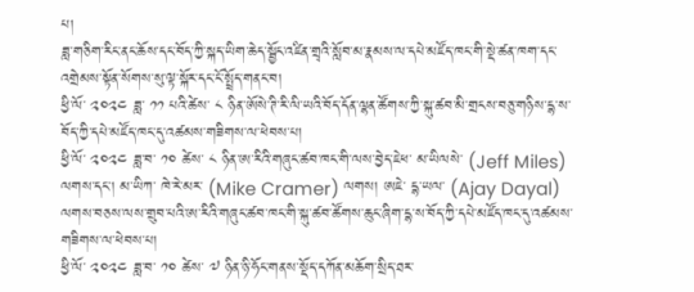པ།
ཟླ་གཅིག་རིང་ནང་ཆོས་དང་བོད་ཀྱི་སྐད་ཡིག་ཆེད་སྦྱོང་འཛིན་གྲྭའི་སློབ་མ་རྣམས་ལ་དཔེ་མཛོད་ཁང་གི་སྡེ་ཚན་ཁག་དང་འགྲེམས་སྟོན་སོགས་སུ་ལྟ་སྐོར་དང་ངོ་སྤྲོད་གནང་བ།
ཕྱི་ལོ་ ༢༠༢༤ ཟླ་ ༡༡ པའི་ཚེས་ ༨ ཉིན་ཨོསེ་ཊི་རི་ལི་ཡའི་བོད་དོན་ལྷན་ཚོགས་ཀྱི་སྐུ་ཚབ་མི་གྲངས་བཅུ་གཉིས་དྷ་ས་བོད་ཀྱི་དཔེ་མཛོད་ཁང་དུ་འཚམས་གཟིགས་ལ་ཕེབས་པ།
ཕྱི་ལོ་ ༢༠༢༤ ཟླ་བ་ ༡༠ ཚེས་ ༨ ཉིན་ཨ་རིའི་གཞུང་ཚབ་ཁང་གི་ལས་བྱེད་ཇེཕ་ མ་ཡིལསེ་ (Jeff Miles) ལགས་དང་། མ་ཡིཀ་ ཁེ་རེ་མར་ (Mike Cramer) ལགས། ཨཇེ་ དྷ་ཡལ་ (Ajay Dayal) ལགས་བཅས་ལས་གྲུབ་པའི་ཨ་རིའི་གཞུང་ཚབ་ཁང་གི་སྐུ་ཚབ་ཚོགས་ཆུང་ཞིག་དྷ་ས་བོད་ཀྱི་དཔེ་མཛོད་ཁང་དུ་འཚམས་གཟིགས་ལ་ཕེབས་པ།
ཕྱི་ལོ་ ༢༠༢༤ ཟླ་བ་ ༡༠ ཚེས་ ༧ ཉིན་ཉི་ཧོང་གནས་སྡོད་དཀོན་མཆོག་སྲིད་ཐར་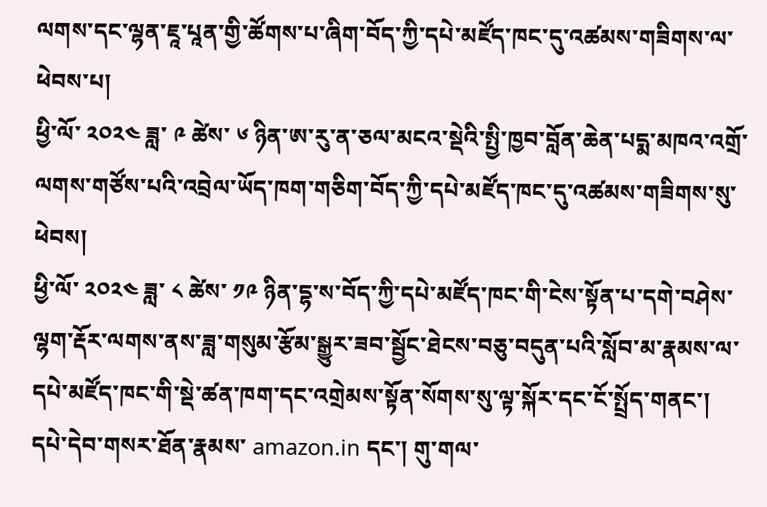ལགས་དང་ལྷན་ཇཱ་པཱན་གྱི་ཚོགས་པ་ཞིག་བོད་ཀྱི་དཔེ་མཛོད་ཁང་དུ་འཚམས་གཟིགས་ལ་ཕེབས་པ།
ཕྱི་ལོ་ ༢༠༢༤ ཟླ་ ༩ ཚེས་ ༦ ཉིན་ཨ་རུ་ན་ཅལ་མངའ་སྡེའི་སྤྱི་ཁྱབ་བློན་ཆེན་པདྨ་མཁའ་འགྲོ་ལགས་གཙོས་པའི་འབྲེལ་ཡོད་ཁག་གཅིག་བོད་ཀྱི་དཔེ་མཛོད་ཁང་དུ་འཚམས་གཟིགས་སུ་ཕེབས།
ཕྱི་ལོ་ ༢༠༢༤ ཟླ་ ༨ ཚེས་ ༡༩ ཉིན་དྷ་ས་བོད་ཀྱི་དཔེ་མཛོད་ཁང་གི་ངེས་སྟོན་པ་དགེ་བཤེས་ལྷག་རྡོར་ལགས་ནས་ཟླ་གསུམ་རྩོམ་སྒྱུར་ཟབ་སྦྱོང་ཐེངས་བཅུ་བདུན་པའི་སློབ་མ་རྣམས་ལ་དཔེ་མཛོད་ཁང་གི་སྡེ་ཚན་ཁག་དང་འགྲེམས་སྟོན་སོགས་སུ་ལྟ་སྐོར་དང་ངོ་སྤྲོད་གནང་།
དཔེ་དེབ་གསར་ཐོན་རྣམས་ amazon.in དང་། གུ་གལ་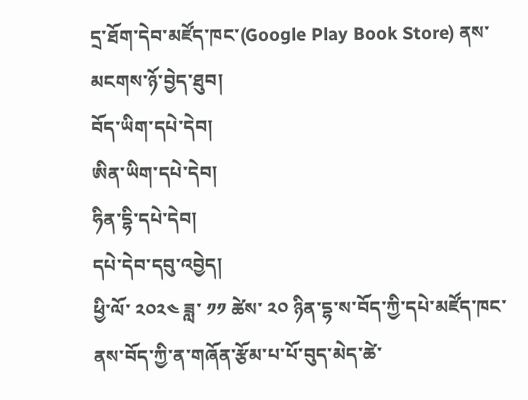དྲ་ཐོག་དེབ་མཛོད་ཁང་(Google Play Book Store) ནས་མངགས་ཉོ་བྱེད་ཐུབ།
བོད་ཡིག་དཔེ་དེབ།
ཨིན་ཡིག་དཔེ་དེབ།
ཧིན་དྷི་དཔེ་དེབ།
དཔེ་དེབ་དབུ་འབྱེད།
ཕྱི་ལོ་ ༢༠༢༤ ཟླ་ ༡༡ ཚེས་ ༢༠ ཉིན་དྷ་ས་བོད་ཀྱི་དཔེ་མཛོད་ཁང་ནས་བོད་ཀྱི་ན་གཞོན་རྩོམ་པ་པོ་བུད་མེད་ཚེ་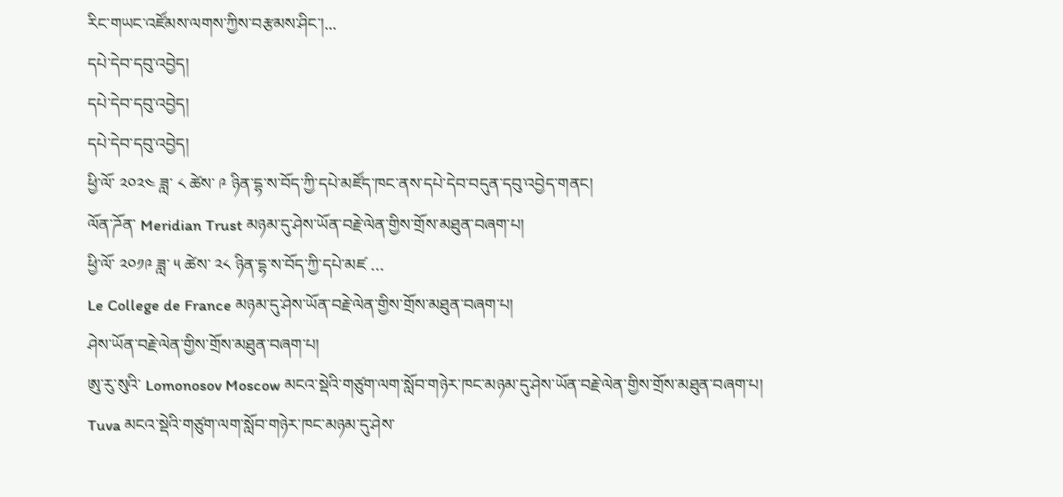རིང་གཡང་འཛོམས་ལགས་ཀྱིས་བརྩམས་ཤིང་།...
དཔེ་དེབ་དབུ་འབྱེད།
དཔེ་དེབ་དབུ་འབྱེད།
དཔེ་དེབ་དབུ་འབྱེད།
ཕྱི་ལོ་ ༢༠༢༤ ཟླ་ ༨ ཚེས་ ༩ ཉིན་དྷ་ས་བོད་ཀྱི་དཔེ་མཛོད་ཁང་ནས་དཔེ་དེབ་བདུན་དབུ་འབྱེད་གནང།
ལོན་ཌོན་ Meridian Trust མཉམ་དུ་ཤེས་ཡོན་བརྗེ་ལེན་གྱིས་གྲོས་མཐུན་བཞག་པ།
ཕྱི་ལོ་ ༢༠༡༩ ཟླ་ ༥ ཚེས་ ༢༨ ཉིན་དྷ་ས་བོད་ཀྱི་དཔེ་མཛ …
Le College de France མཉམ་དུ་ཤེས་ཡོན་བརྗེ་ལེན་གྱིས་གྲོས་མཐུན་བཞག་པ།
ཤེས་ཡོན་བརྗེ་ལེན་གྱིས་གྲོས་མཐུན་བཞག་པ།
ཨུ་རུ་སུའི་ Lomonosov Moscow མངའ་སྡེའི་གཙུག་ལག་སློབ་གཉེར་ཁང་མཉམ་དུ་ཤེས་ཡོན་བརྗེ་ལེན་གྱིས་གྲོས་མཐུན་བཞག་པ།
Tuva མངའ་སྡེའི་གཙུག་ལག་སློབ་གཉེར་ཁང་མཉམ་དུ་ཤེས་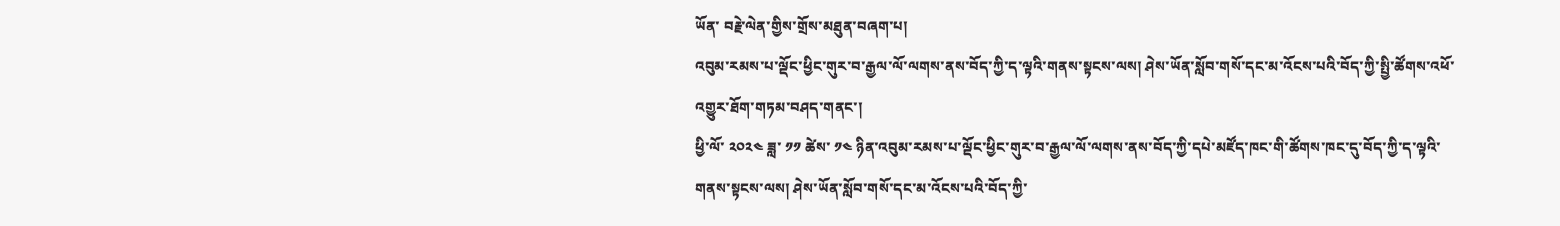ཡོན་ བརྗེ་ལེན་གྱིས་གྲོས་མཐུན་བཞག་པ།
འབུམ་རམས་པ་ལྡོང་ཕྱིང་གུར་བ་རྒྱལ་ལོ་ལགས་ནས་བོད་ཀྱི་ད་ལྟའི་གནས་སྟངས་ལས། ཤེས་ཡོན་སློབ་གསོ་དང་མ་འོངས་པའི་བོད་ཀྱི་སྤྱི་ཚོགས་འཕོ་འགྱུར་ཐོག་གཏམ་བཤད་གནང་།
ཕྱི་ལོ་ ༢༠༢༤ ཟླ་ ༡༡ ཚེས་ ༡༤ ཉིན་འབུམ་རམས་པ་ལྡོང་ཕྱིང་གུར་བ་རྒྱལ་ལོ་ལགས་ནས་བོད་ཀྱི་དཔེ་མཛོད་ཁང་གི་ཚོགས་ཁང་དུ་བོད་ཀྱི་ད་ལྟའི་གནས་སྟངས་ལས། ཤེས་ཡོན་སློབ་གསོ་དང་མ་འོངས་པའི་བོད་ཀྱི་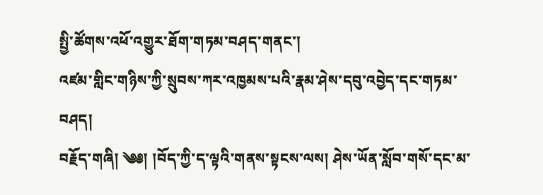སྤྱི་ཚོགས་འཕོ་འགྱུར་ཐོག་གཏམ་བཤད་གནང་།
འཛམ་གླིང་གཉིས་ཀྱི་སྲུབས་ཀར་འཁྱམས་པའི་རྣམ་ཤེས་དབུ་འབྱེད་དང་གཏམ་བཤད།
བརྗོད་གཞི། ༄༅། །བོད་ཀྱི་ད་ལྟའི་གནས་སྟངས་ལས། ཤེས་ཡོན་སློབ་གསོ་དང་མ་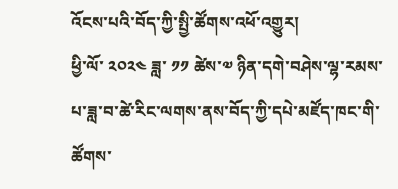འོངས་པའི་བོད་ཀྱི་སྤྱི་ཚོགས་འཕོ་འགྱུར།
ཕྱི་ལོ་ ༢༠༢༤ ཟླ་ ༡༡ ཚེས་༧ ཉིན་དགེ་བཤེས་ལྷ་རམས་པ་ཟླ་བ་ཚེ་རིང་ལགས་ནས་བོད་ཀྱི་དཔེ་མཛོད་ཁང་གི་ཚོགས་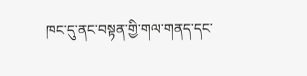ཁང་དུ་ནང་བསྟན་གྱི་གལ་གནད་དང་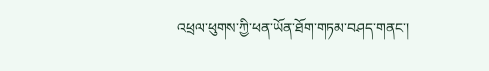འཕྲལ་ཕུགས་ཀྱི་ཕན་ཡོན་ཐོག་གཏམ་བཤད་གནང་།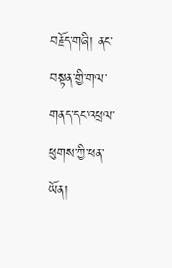བརྗོད་གཞི། ནང་བསྟན་གྱི་གལ་གནད་དང་འཕྲལ་ཕུགས་ཀྱི་ཕན་ཡོན།